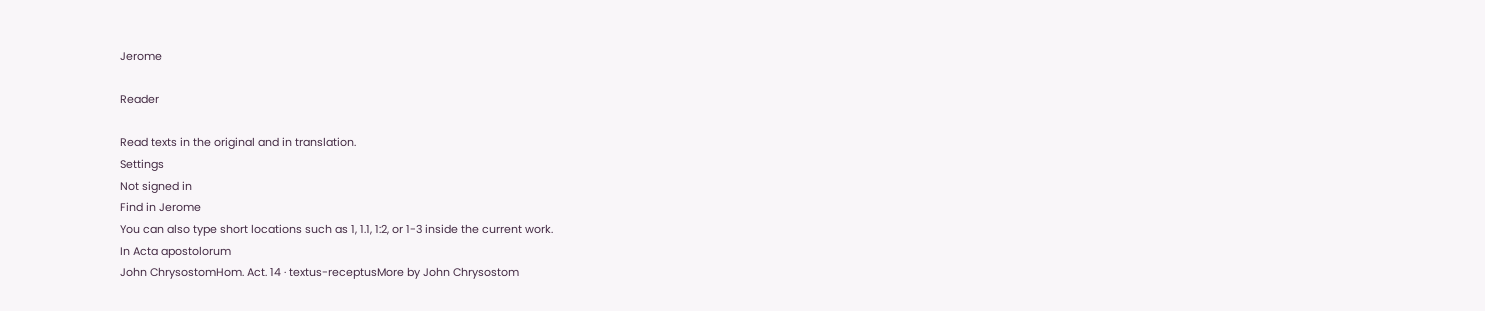Jerome

Reader

Read texts in the original and in translation.
Settings
Not signed in
Find in Jerome
You can also type short locations such as 1, 1.1, 1:2, or 1-3 inside the current work.
In Acta apostolorum
John ChrysostomHom. Act. 14 · textus-receptusMore by John Chrysostom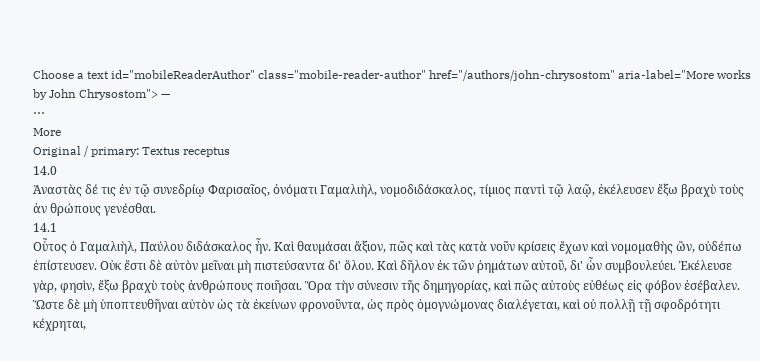Choose a text id="mobileReaderAuthor" class="mobile-reader-author" href="/authors/john-chrysostom" aria-label="More works by John Chrysostom"> —
⋯
More
Original / primary: Textus receptus
14.0
Ἀναστὰς δέ τις ἐν τῷ συνεδρίῳ Φαρισαῖος, ὀνόµατι Γαµαλιὴλ, νοµοδιδάσκαλος, τίµιος παντὶ τῷ λαῷ, ἐκέλευσεν ἔξω βραχὺ τοὺς ἀν θρώπους γενέσθαι.
14.1
Οὗτος ὁ Γαµαλιὴλ, Παύλου διδάσκαλος ἦν. Καὶ θαυµάσαι ἄξιον, πῶς καὶ τὰς κατὰ νοῦν κρίσεις ἔχων καὶ νοµοµαθὴς ὢν, οὐδέπω ἐπίστευσεν. Οὐκ ἔστι δὲ αὐτὸν µεῖναι µὴ πιστεύσαντα δι' ὅλου. Καὶ δῆλον ἐκ τῶν ῥηµάτων αὐτοῦ, δι' ὧν συµβουλεύει. Ἐκέλευσε γὰρ, φησὶν, ἔξω βραχὺ τοὺς ἀνθρώπους ποιῆσαι. Ὅρα τὴν σύνεσιν τῆς δηµηγορίας, καὶ πῶς αὐτοὺς εὐθέως εἰς φόβον ἐσέβαλεν. Ὥστε δὲ µὴ ὑποπτευθῆναι αὐτὸν ὡς τὰ ἐκείνων φρονοῦντα, ὡς πρὸς ὁµογνώµονας διαλέγεται, καὶ οὐ πολλῇ τῇ σφοδρότητι κέχρηται,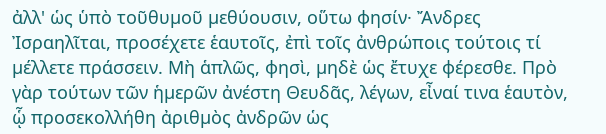ἀλλ' ὡς ὑπὸ τοῦθυµοῦ µεθύουσιν, οὕτω φησίν· Ἄνδρες Ἰσραηλῖται, προσέχετε ἑαυτοῖς, ἐπὶ τοῖς ἀνθρώποις τούτοις τί µέλλετε πράσσειν. Μὴ ἁπλῶς, φησὶ, µηδὲ ὡς ἔτυχε φέρεσθε. Πρὸ γὰρ τούτων τῶν ἡµερῶν ἀνέστη Θευδᾶς, λέγων, εἶναί τινα ἑαυτὸν, ᾧ προσεκολλήθη ἀριθµὸς ἀνδρῶν ὡς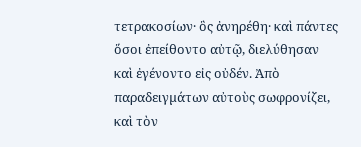τετρακοσίων· ὃς ἀνηρέθη· καὶ πάντες ὅσοι ἐπείθοντο αὐτῷ, διελύθησαν καὶ ἐγένοντο εἰς οὐδέν. Ἀπὸ παραδειγµάτων αὐτοὺς σωφρονίζει, καὶ τὸν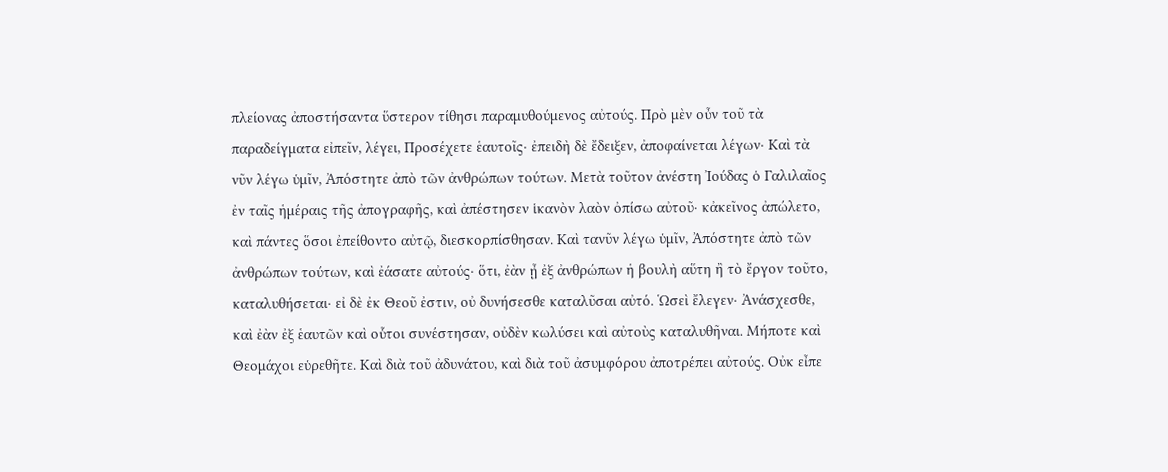πλείονας ἀποστήσαντα ὕστερον τίθησι παραµυθούµενος αὐτούς. Πρὸ µὲν οὖν τοῦ τὰ παραδείγµατα εἰπεῖν, λέγει, Προσέχετε ἑαυτοῖς· ἐπειδὴ δὲ ἔδειξεν, ἀποφαίνεται λέγων· Καὶ τὰ νῦν λέγω ὑµῖν, Ἀπόστητε ἀπὸ τῶν ἀνθρώπων τούτων. Μετὰ τοῦτον ἀνέστη Ἰούδας ὁ Γαλιλαῖος ἐν ταῖς ἡµέραις τῆς ἀπογραφῆς, καὶ ἀπέστησεν ἱκανὸν λαὸν ὀπίσω αὐτοῦ· κἀκεῖνος ἀπώλετο, καὶ πάντες ὅσοι ἐπείθοντο αὐτῷ, διεσκορπίσθησαν. Καὶ τανῦν λέγω ὑµῖν, Ἀπόστητε ἀπὸ τῶν ἀνθρώπων τούτων, καὶ ἐάσατε αὐτούς· ὅτι, ἐὰν ᾖ ἐξ ἀνθρώπων ἡ βουλὴ αὕτη ἢ τὸ ἔργον τοῦτο, καταλυθήσεται· εἰ δὲ ἐκ Θεοῦ ἐστιν, οὐ δυνήσεσθε καταλῦσαι αὐτό. Ὡσεὶ ἔλεγεν· Ἀνάσχεσθε, καὶ ἐὰν ἐξ ἑαυτῶν καὶ οὗτοι συνέστησαν, οὐδὲν κωλύσει καὶ αὐτοὺς καταλυθῆναι. Μήποτε καὶ Θεοµάχοι εὑρεθῆτε. Καὶ διὰ τοῦ ἀδυνάτου, καὶ διὰ τοῦ ἀσυµφόρου ἀποτρέπει αὐτούς. Οὐκ εἶπε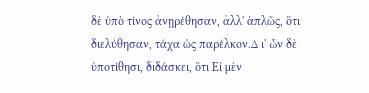δὲ ὑπὸ τίνος ἀνῃρέθησαν, ἀλλ' ἁπλῶς, ὅτι διελύθησαν, τάχα ὡς παρέλκον.∆ ι' ὧν δὲ ὑποτίθησι, διδάσκει, ὅτι Εἰ µὲν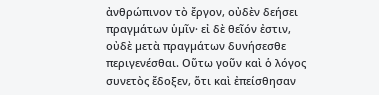ἀνθρώπινον τὸ ἔργον, οὐδὲν δεήσει πραγµάτων ὑµῖν· εἰ δὲ θεῖόν ἐστιν, οὐδὲ µετὰ πραγµάτων δυνήσεσθε περιγενέσθαι. Οὕτω γοῦν καὶ ὁ λόγος συνετὸς ἔδοξεν, ὅτι καὶ ἐπείσθησαν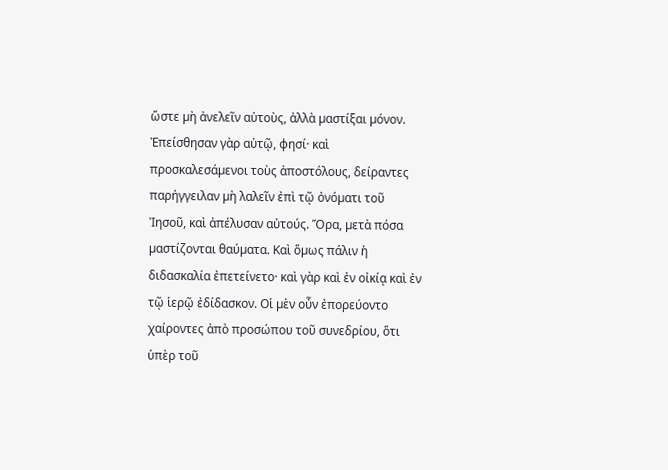ὥστε µὴ ἀνελεῖν αὐτοὺς, ἀλλὰ µαστίξαι µόνον. Ἐπείσθησαν γὰρ αὐτῷ, φησί· καὶ προσκαλεσάµενοι τοὺς ἀποστόλους, δείραντες παρήγγειλαν µὴ λαλεῖν ἐπὶ τῷ ὀνόµατι τοῦ Ἰησοῦ, καὶ ἀπέλυσαν αὐτούς. Ὅρα, µετὰ πόσα µαστίζονται θαύµατα. Καὶ ὅµως πάλιν ἡ διδασκαλία ἐπετείνετο· καὶ γὰρ καὶ ἐν οἰκίᾳ καὶ ἐν τῷ ἱερῷ ἐδίδασκον. Οἱ µὲν οὖν ἐπορεύοντο χαίροντες ἀπὸ προσώπου τοῦ συνεδρίου, ὅτι ὑπὲρ τοῦ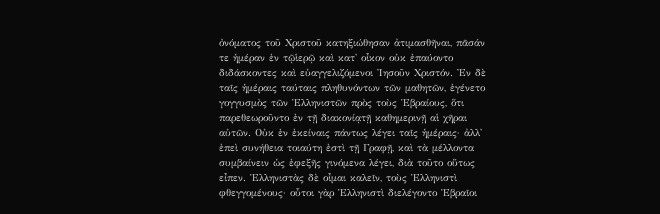ὀνόµατος τοῦ Χριστοῦ κατηξιώθησαν ἀτιµασθῆναι, πᾶσάν τε ἡµέραν ἐν τῷἱερῷ καὶ κατ' οἶκον οὐκ ἐπαύοντο διδάσκοντες καὶ εὐαγγελιζόµενοι Ἰησοῦν Χριστόν. Ἐν δὲ ταῖς ἡµέραις ταύταις πληθυνόντων τῶν µαθητῶν, ἐγένετο γογγυσµὸς τῶν Ἑλληνιστῶν πρὸς τοὺς Ἑβραίους, ὅτι παρεθεωροῦντο ἐν τῇ διακονίᾳτῇ καθηµερινῇ αἱ χῆραι αὐτῶν. Οὐκ ἐν ἐκείναις πάντως λέγει ταῖς ἡµέραις· ἀλλ' ἐπεὶ συνήθεια τοιαύτη ἐστὶ τῇ Γραφῇ, καὶ τὰ µέλλοντα συµβαίνειν ὡς ἐφεξῆς γινόµενα λέγει, διὰ τοῦτο οὕτως εἶπεν. Ἑλληνιστὰς δὲ οἶµαι καλεῖν, τοὺς Ἑλληνιστὶ φθεγγοµένους· οὗτοι γὰρ Ἑλληνιστὶ διελέγοντο Ἑβραῖοι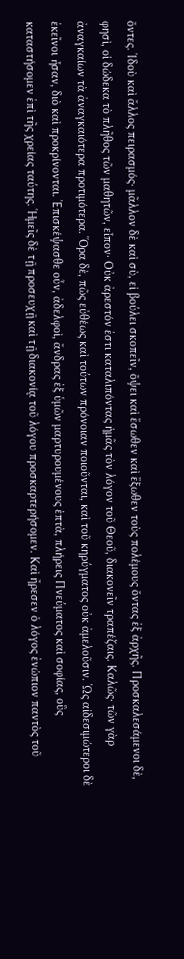ὄντες. Ἰδοὺ καὶ ἄλλος πειρασµός· µᾶλλον δὲ καὶ σὺ, εἰ βούλει σκοπεῖν, ὄψει καὶ ἔσωθεν καὶ ἔξωθεν τοὺς πολέµους ὄντας ἐξ ἀρχῆς. Προσκαλεσάµενοι δὲ, φησὶ, οἱ δώδεκα τὸ πλῆθος τῶν µαθητῶν, εἶπον· Οὐκ ἀρεστόν ἐστι καταλιπόντας ἡµᾶς τὸν λόγον τοῦ Θεοῦ, διακονεῖν τραπέζαις. Καλῶς· τῶν γὰρ ἀναγκαίων τὰ ἀναγκαιότερα προτιµότερα. Ὅρα δὲ, πῶς εὐθέως καὶ τούτων πρόνοιαν ποιοῦνται, καὶ τοῦ κηρύγµατος οὐκ ἀµελοῦσιν. Ὡς αἰδεσιµώτεροι δὲ ἐκεῖνοι ἦσαν, διὸ καὶ προκρίνονται. Ἐπισκέψασθε οὖν, ἀδελφοὶ, ἄνδρας ἐξ ὑµῶν µαρτυρουµένους ἑπτὰ, πλήρεις Πνεύµατος καὶ σοφίας, οὓς καταστήσοµεν ἐπὶ τῆς χρείας ταύτης. Ἡµεῖς δὲ τῇ προσευχῇ καὶ τῇ διακονίᾳ τοῦ λόγου προσκαρτερήσοµεν. Καὶ ἤρεσεν ὁ λόγος ἐνώπιον παντὸς τοῦ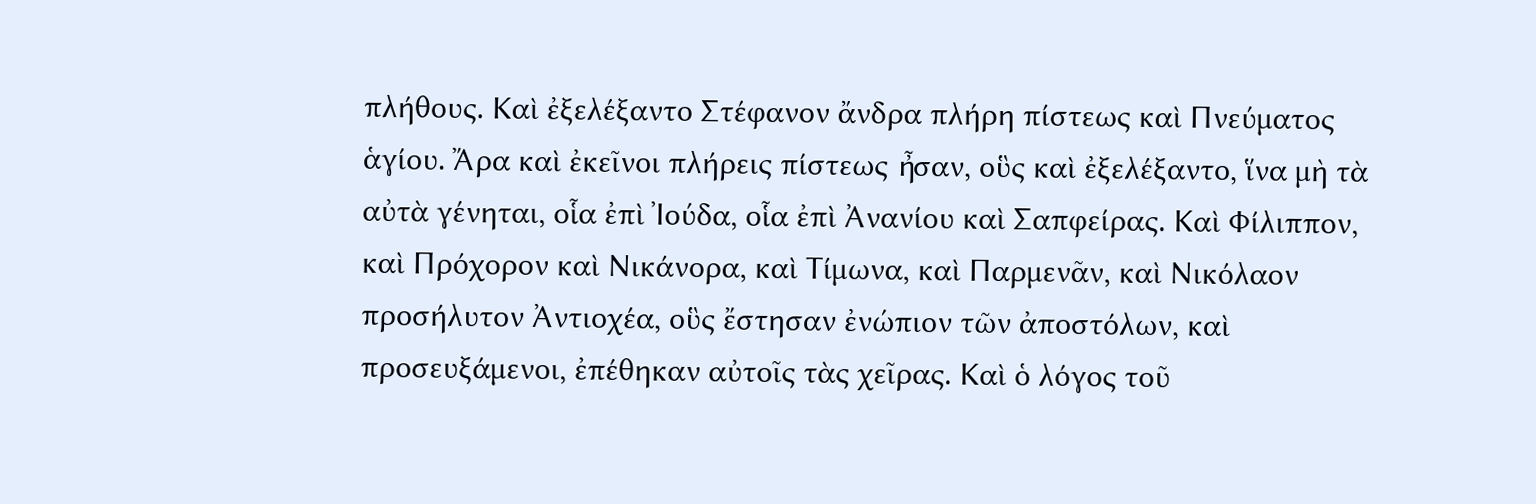πλήθους. Καὶ ἐξελέξαντο Στέφανον ἄνδρα πλήρη πίστεως καὶ Πνεύµατος ἁγίου. Ἄρα καὶ ἐκεῖνοι πλήρεις πίστεως ἦσαν, οὓς καὶ ἐξελέξαντο, ἵνα µὴ τὰ αὐτὰ γένηται, οἷα ἐπὶ Ἰούδα, οἷα ἐπὶ Ἀνανίου καὶ Σαπφείρας. Καὶ Φίλιππον, καὶ Πρόχορον καὶ Νικάνορα, καὶ Τίµωνα, καὶ Παρµενᾶν, καὶ Νικόλαον προσήλυτον Ἀντιοχέα, οὓς ἔστησαν ἐνώπιον τῶν ἀποστόλων, καὶ προσευξάµενοι, ἐπέθηκαν αὐτοῖς τὰς χεῖρας. Καὶ ὁ λόγος τοῦ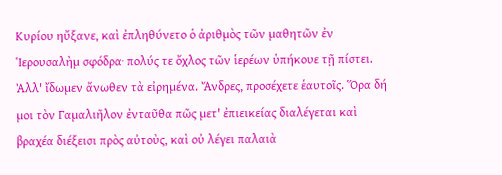Κυρίου ηὔξανε, καὶ ἐπληθύνετο ὁ ἀριθµὸς τῶν µαθητῶν ἐν Ἱερουσαλὴµ σφόδρα· πολύς τε ὄχλος τῶν ἱερέων ὑπήκουε τῇ πίστει. Ἀλλ' ἴδωµεν ἄνωθεν τὰ εἰρηµένα. Ἄνδρες, προσέχετε ἑαυτοῖς. Ὅρα δή µοι τὸν Γαµαλιῆλον ἐνταῦθα πῶς µετ' ἐπιεικείας διαλέγεται καὶ βραχέα διέξεισι πρὸς αὐτοὺς, καὶ οὐ λέγει παλαιὰ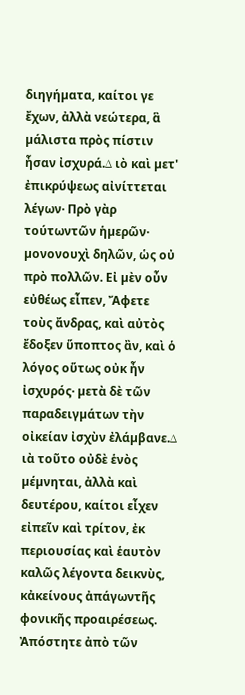διηγήµατα, καίτοι γε ἔχων, ἀλλὰ νεώτερα, ἃ µάλιστα πρὸς πίστιν ἦσαν ἰσχυρά.∆ ιὸ καὶ µετ' ἐπικρύψεως αἰνίττεται λέγων· Πρὸ γὰρ τούτωντῶν ἡµερῶν· µονονουχὶ δηλῶν, ὡς οὐ πρὸ πολλῶν. Εἰ µὲν οὖν εὐθέως εἶπεν, Ἄφετε τοὺς ἄνδρας, καὶ αὐτὸς ἔδοξεν ὕποπτος ἂν, καὶ ὁ λόγος οὕτως οὐκ ἦν ἰσχυρός· µετὰ δὲ τῶν παραδειγµάτων τὴν οἰκείαν ἰσχὺν ἐλάµβανε.∆ ιὰ τοῦτο οὐδὲ ἑνὸς µέµνηται, ἀλλὰ καὶ δευτέρου, καίτοι εἶχεν εἰπεῖν καὶ τρίτον, ἐκ περιουσίας καὶ ἑαυτὸν καλῶς λέγοντα δεικνὺς, κἀκείνους ἀπάγωντῆς φονικῆς προαιρέσεως. Ἀπόστητε ἀπὸ τῶν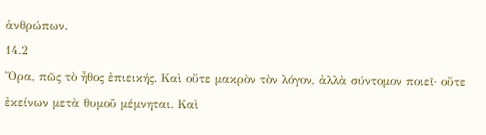ἀνθρώπων.
14.2
Ὅρα, πῶς τὸ ἦθος ἐπιεικής. Καὶ οὔτε µακρὸν τὸν λόγον, ἀλλὰ σύντοµον ποιεῖ· οὔτε ἐκείνων µετὰ θυµοῦ µέµνηται. Καὶ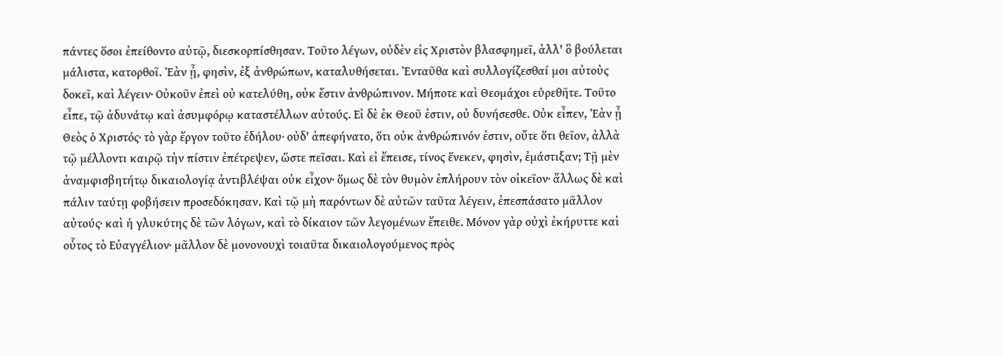πάντες ὅσοι ἐπείθοντο αὐτῷ, διεσκορπίσθησαν. Τοῦτο λέγων, οὐδὲν εἰς Χριστὸν βλασφηµεῖ, ἀλλ' ὃ βούλεται µάλιστα, κατορθοῖ. Ἐὰν ᾖ, φησὶν, ἐξ ἀνθρώπων, καταλυθήσεται. Ἐνταῦθα καὶ συλλογίζεσθαί µοι αὐτοὺς δοκεῖ, καὶ λέγειν· Οὐκοῦν ἐπεὶ οὐ κατελύθη, οὐκ ἔστιν ἀνθρώπινον. Μήποτε καὶ Θεοµάχοι εὑρεθῆτε. Τοῦτο εἶπε, τῷ ἀδυνάτῳ καὶ ἀσυµφόρῳ καταστέλλων αὐτούς. Εἰ δὲ ἐκ Θεοῦ ἐστιν, οὐ δυνήσεσθε. Οὐκ εἶπεν, Ἐὰν ᾖ Θεὸς ὁ Χριστός· τὸ γὰρ ἔργον τοῦτο ἐδήλου· οὐδ' ἀπεφήνατο, ὅτι οὐκ ἀνθρώπινόν ἐστιν, οὔτε ὅτι θεῖον, ἀλλὰ τῷ µέλλοντι καιρῷ τὴν πίστιν ἐπέτρεψεν, ὥστε πεῖσαι. Καὶ εἰ ἔπεισε, τίνος ἕνεκεν, φησὶν, ἐµάστιξαν; Τῇ µὲν ἀναµφισβητήτῳ δικαιολογίᾳ ἀντιβλέψαι οὐκ εἶχον· ὅµως δὲ τὸν θυµὸν ἐπλήρουν τὸν οἰκεῖον· ἄλλως δὲ καὶ πάλιν ταύτῃ φοβήσειν προσεδόκησαν. Καὶ τῷ µὴ παρόντων δὲ αὐτῶν ταῦτα λέγειν, ἐπεσπάσατο µᾶλλον αὐτούς· καὶ ἡ γλυκύτης δὲ τῶν λόγων, καὶ τὸ δίκαιον τῶν λεγοµένων ἔπειθε. Μόνον γὰρ οὐχὶ ἐκήρυττε καὶ οὗτος τὸ Εὐαγγέλιον· µᾶλλον δὲ µονονουχὶ τοιαῦτα δικαιολογούµενος πρὸς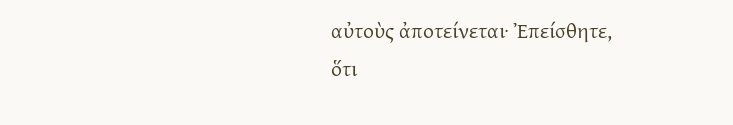αὐτοὺς ἀποτείνεται· Ἐπείσθητε, ὅτι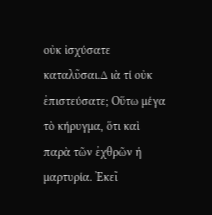οὐκ ἰσχύσατε καταλῦσαι.∆ ιὰ τί οὐκ ἐπιστεύσατε; Οὕτω µέγα τὸ κήρυγµα, ὅτι καὶ παρὰ τῶν ἐχθρῶν ἡ µαρτυρία. Ἐκεῖ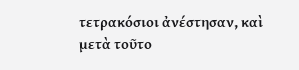τετρακόσιοι ἀνέστησαν, καὶ µετὰ τοῦτο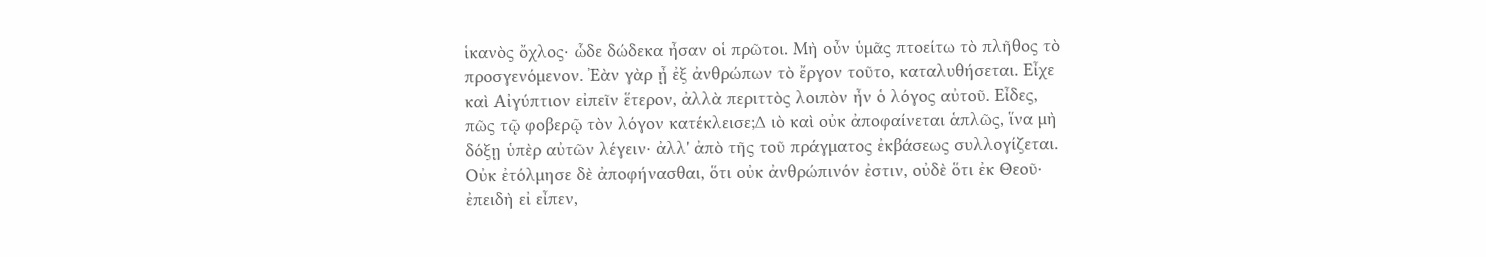ἱκανὸς ὄχλος· ὧδε δώδεκα ἦσαν οἱ πρῶτοι. Μὴ οὖν ὑµᾶς πτοείτω τὸ πλῆθος τὸ προσγενόµενον. Ἐὰν γὰρ ᾖ ἐξ ἀνθρώπων τὸ ἔργον τοῦτο, καταλυθήσεται. Εἶχε καὶ Αἰγύπτιον εἰπεῖν ἕτερον, ἀλλὰ περιττὸς λοιπὸν ἦν ὁ λόγος αὐτοῦ. Εἶδες, πῶς τῷ φοβερῷ τὸν λόγον κατέκλεισε;∆ ιὸ καὶ οὐκ ἀποφαίνεται ἁπλῶς, ἵνα µὴ δόξῃ ὑπὲρ αὐτῶν λέγειν· ἀλλ' ἀπὸ τῆς τοῦ πράγµατος ἐκβάσεως συλλογίζεται. Οὐκ ἐτόλµησε δὲ ἀποφήνασθαι, ὅτι οὐκ ἀνθρώπινόν ἐστιν, οὐδὲ ὅτι ἐκ Θεοῦ· ἐπειδὴ εἰ εἶπεν,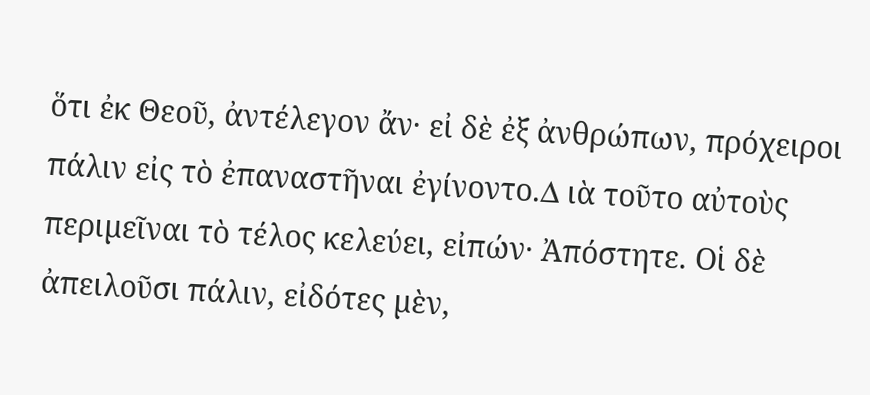ὅτι ἐκ Θεοῦ, ἀντέλεγον ἄν· εἰ δὲ ἐξ ἀνθρώπων, πρόχειροι πάλιν εἰς τὸ ἐπαναστῆναι ἐγίνοντο.∆ ιὰ τοῦτο αὐτοὺς περιµεῖναι τὸ τέλος κελεύει, εἰπών· Ἀπόστητε. Οἱ δὲ ἀπειλοῦσι πάλιν, εἰδότες µὲν,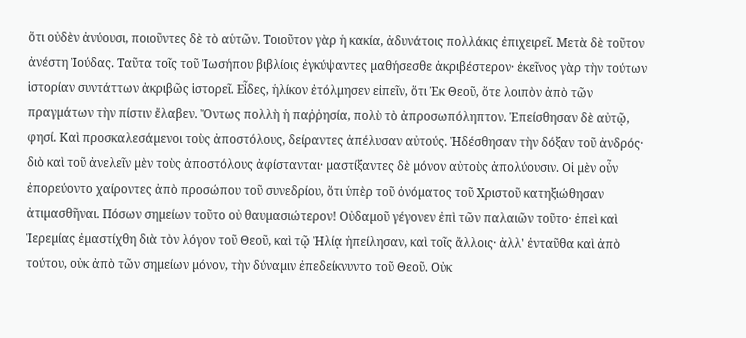ὅτι οὐδὲν ἀνύουσι, ποιοῦντες δὲ τὸ αὑτῶν. Τοιοῦτον γὰρ ἡ κακία, ἀδυνάτοις πολλάκις ἐπιχειρεῖ. Μετὰ δὲ τοῦτον ἀνέστη Ἰούδας. Ταῦτα τοῖς τοῦ Ἰωσήπου βιβλίοις ἐγκύψαντες µαθήσεσθε ἀκριβέστερον· ἐκεῖνος γὰρ τὴν τούτων ἱστορίαν συντάττων ἀκριβῶς ἱστορεῖ. Εἶδες, ἡλίκον ἐτόλµησεν εἰπεῖν, ὅτι Ἐκ Θεοῦ, ὅτε λοιπὸν ἀπὸ τῶν πραγµάτων τὴν πίστιν ἔλαβεν. Ὄντως πολλὴ ἡ παῤῥησία, πολὺ τὸ ἀπροσωπόληπτον. Ἐπείσθησαν δὲ αὐτῷ, φησί. Καὶ προσκαλεσάµενοι τοὺς ἀποστόλους, δείραντες ἀπέλυσαν αὐτούς. Ἠδέσθησαν τὴν δόξαν τοῦ ἀνδρός· διὸ καὶ τοῦ ἀνελεῖν µὲν τοὺς ἀποστόλους ἀφίστανται· µαστίξαντες δὲ µόνον αὐτοὺς ἀπολύουσιν. Οἱ µὲν οὖν ἐπορεύοντο χαίροντες ἀπὸ προσώπου τοῦ συνεδρίου, ὅτι ὑπὲρ τοῦ ὀνόµατος τοῦ Χριστοῦ κατηξιώθησαν ἀτιµασθῆναι. Πόσων σηµείων τοῦτο οὐ θαυµασιώτερον! Οὐδαµοῦ γέγονεν ἐπὶ τῶν παλαιῶν τοῦτο· ἐπεὶ καὶ Ἱερεµίας ἐµαστίχθη διὰ τὸν λόγον τοῦ Θεοῦ, καὶ τῷ Ἠλίᾳ ἠπείλησαν, καὶ τοῖς ἄλλοις· ἀλλ' ἐνταῦθα καὶ ἀπὸ τούτου, οὐκ ἀπὸ τῶν σηµείων µόνον, τὴν δύναµιν ἐπεδείκνυντο τοῦ Θεοῦ. Οὐκ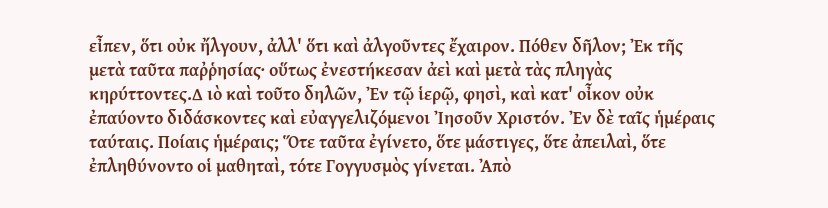εἶπεν, ὅτι οὐκ ἤλγουν, ἀλλ' ὅτι καὶ ἀλγοῦντες ἔχαιρον. Πόθεν δῆλον; Ἐκ τῆς µετὰ ταῦτα παῤῥησίας· οὕτως ἐνεστήκεσαν ἀεὶ καὶ µετὰ τὰς πληγὰς κηρύττοντες.∆ ιὸ καὶ τοῦτο δηλῶν, Ἐν τῷ ἱερῷ, φησὶ, καὶ κατ' οἶκον οὐκ ἐπαύοντο διδάσκοντες καὶ εὐαγγελιζόµενοι Ἰησοῦν Χριστόν. Ἐν δὲ ταῖς ἡµέραις ταύταις. Ποίαις ἡµέραις; Ὅτε ταῦτα ἐγίνετο, ὅτε µάστιγες, ὅτε ἀπειλαὶ, ὅτε ἐπληθύνοντο οἱ µαθηταὶ, τότε Γογγυσµὸς γίνεται. Ἀπὸ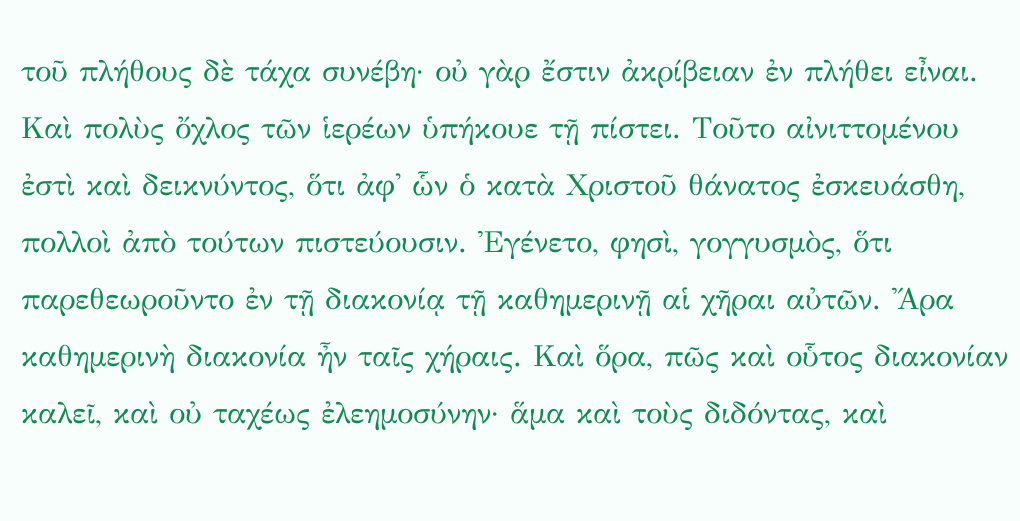τοῦ πλήθους δὲ τάχα συνέβη· οὐ γὰρ ἔστιν ἀκρίβειαν ἐν πλήθει εἶναι. Καὶ πολὺς ὄχλος τῶν ἱερέων ὑπήκουε τῇ πίστει. Τοῦτο αἰνιττοµένου ἐστὶ καὶ δεικνύντος, ὅτι ἀφ' ὧν ὁ κατὰ Χριστοῦ θάνατος ἐσκευάσθη, πολλοὶ ἀπὸ τούτων πιστεύουσιν. Ἐγένετο, φησὶ, γογγυσµὸς, ὅτι παρεθεωροῦντο ἐν τῇ διακονίᾳ τῇ καθηµερινῇ αἱ χῆραι αὐτῶν. Ἄρα καθηµερινὴ διακονία ἦν ταῖς χήραις. Καὶ ὅρα, πῶς καὶ οὗτος διακονίαν καλεῖ, καὶ οὐ ταχέως ἐλεηµοσύνην· ἅµα καὶ τοὺς διδόντας, καὶ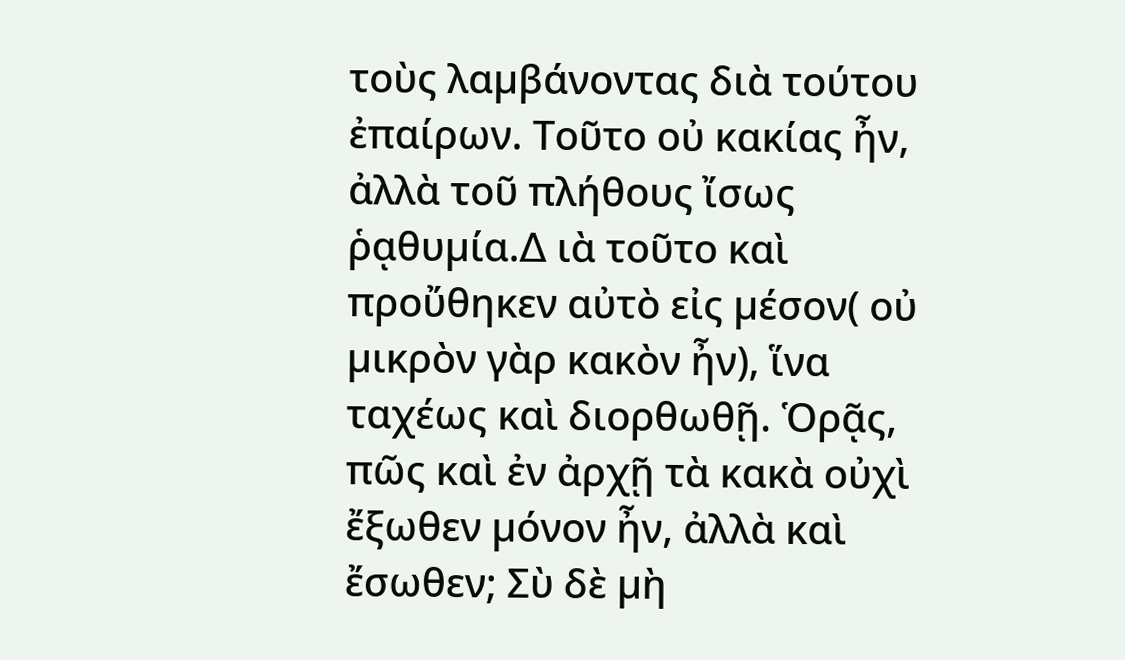τοὺς λαµβάνοντας διὰ τούτου ἐπαίρων. Τοῦτο οὐ κακίας ἦν, ἀλλὰ τοῦ πλήθους ἴσως ῥᾳθυµία.∆ ιὰ τοῦτο καὶ προὔθηκεν αὐτὸ εἰς µέσον( οὐ µικρὸν γὰρ κακὸν ἦν), ἵνα ταχέως καὶ διορθωθῇ. Ὁρᾷς, πῶς καὶ ἐν ἀρχῇ τὰ κακὰ οὐχὶ ἔξωθεν µόνον ἦν, ἀλλὰ καὶ ἔσωθεν; Σὺ δὲ µὴ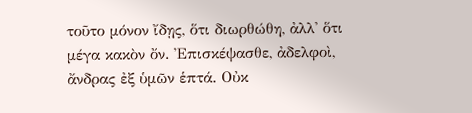τοῦτο µόνον ἴδῃς, ὅτι διωρθώθη, ἀλλ' ὅτι µέγα κακὸν ὄν. Ἐπισκέψασθε, ἀδελφοὶ, ἄνδρας ἐξ ὑµῶν ἑπτά. Οὐκ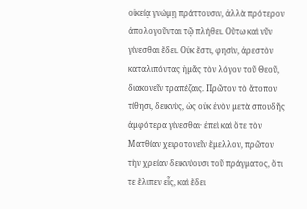οἰκείᾳ γνώµῃ πράττουσιν, ἀλλὰ πρότερον ἀπολογοῦνται τῷ πλήθει. Οὕτω καὶ νῦν γίνεσθαι ἔδει. Οὐκ ἔστι, φησὶν, ἀρεστὸν καταλιπόντας ἡµᾶς τὸν λόγον τοῦ Θεοῦ, διακονεῖν τραπέζαις. Πρῶτον τὸ ἄτοπον τίθησι, δεικνὺς, ὡς οὐκ ἐνὸν µετὰ σπουδῆς ἀµφότερα γίνεσθαι· ἐπεὶ καὶ ὅτε τὸν Ματθίαν χειροτονεῖν ἔµελλον, πρῶτον τὴν χρείαν δεικνύουσι τοῦ πράγµατος, ὅτι τε ἔλιπεν εἷς, καὶ ἔδει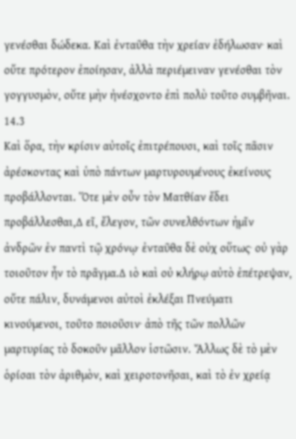γενέσθαι δώδεκα. Καὶ ἐνταῦθα τὴν χρείαν ἐδήλωσαν· καὶ οὔτε πρότερον ἐποίησαν, ἀλλὰ περιέµειναν γενέσθαι τὸν γογγυσµὸν, οὔτε µὴν ἠνέσχοντο ἐπὶ πολὺ τοῦτο συµβῆναι.
14.3
Καὶ ὅρα, τὴν κρίσιν αὐτοῖς ἐπιτρέπουσι, καὶ τοῖς πᾶσιν ἀρέσκοντας καὶ ὑπὸ πάντων µαρτυρουµένους ἐκείνους προβάλλονται. Ὅτε µὲν οὖν τὸν Ματθίαν ἔδει προβάλλεσθαι,∆ εῖ, ἔλεγον, τῶν συνελθόντων ἡµῖν ἀνδρῶν ἐν παντὶ τῷ χρόνῳ· ἐνταῦθα δὲ οὐχ οὕτως· οὐ γὰρ τοιοῦτον ἦν τὸ πρᾶγµα.∆ ιὸ καὶ οὐ κλήρῳ αὐτὸ ἐπέτρεψαν, οὔτε πάλιν, δυνάµενοι αὐτοὶ ἐκλέξαι Πνεύµατι κινούµενοι, τοῦτο ποιοῦσιν· ἀπὸ τῆς τῶν πολλῶν µαρτυρίας τὸ δοκοῦν µᾶλλον ἱστῶσιν. Ἄλλως δὲ τὸ µὲν ὁρίσαι τὸν ἀριθµὸν, καὶ χειροτονῆσαι, καὶ τὸ ἐν χρείᾳ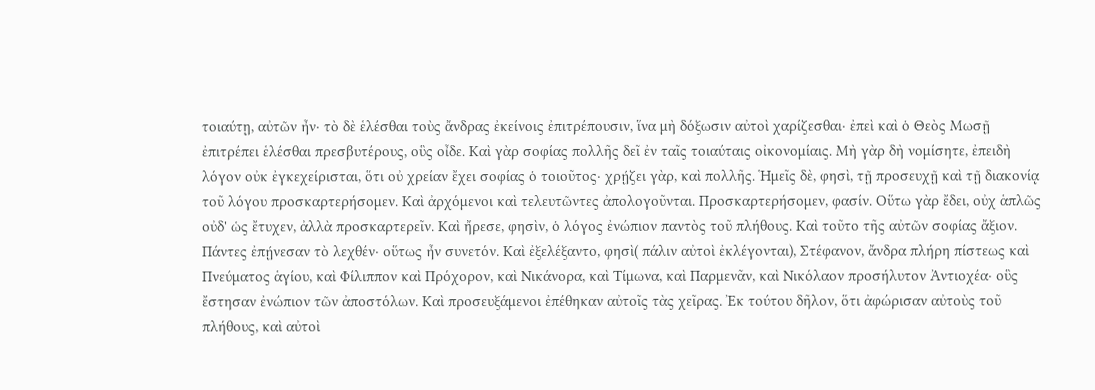τοιαύτῃ, αὐτῶν ἦν· τὸ δὲ ἑλέσθαι τοὺς ἄνδρας ἐκείνοις ἐπιτρέπουσιν, ἵνα µὴ δόξωσιν αὐτοὶ χαρίζεσθαι· ἐπεὶ καὶ ὁ Θεὸς Μωσῇ ἐπιτρέπει ἑλέσθαι πρεσβυτέρους, οὓς οἶδε. Καὶ γὰρ σοφίας πολλῆς δεῖ ἐν ταῖς τοιαύταις οἰκονοµίαις. Μὴ γὰρ δὴ νοµίσητε, ἐπειδὴ λόγον οὐκ ἐγκεχείρισται, ὅτι οὐ χρείαν ἔχει σοφίας ὁ τοιοῦτος· χρῄζει γὰρ, καὶ πολλῆς. Ἡµεῖς δὲ, φησὶ, τῇ προσευχῇ καὶ τῇ διακονίᾳ τοῦ λόγου προσκαρτερήσοµεν. Καὶ ἀρχόµενοι καὶ τελευτῶντες ἀπολογοῦνται. Προσκαρτερήσοµεν, φασίν. Οὕτω γὰρ ἔδει, οὐχ ἁπλῶς οὐδ' ὡς ἔτυχεν, ἀλλὰ προσκαρτερεῖν. Καὶ ἤρεσε, φησὶν, ὁ λόγος ἐνώπιον παντὸς τοῦ πλήθους. Καὶ τοῦτο τῆς αὐτῶν σοφίας ἄξιον. Πάντες ἐπῄνεσαν τὸ λεχθέν· οὕτως ἦν συνετόν. Καὶ ἐξελέξαντο, φησὶ( πάλιν αὐτοὶ ἐκλέγονται), Στέφανον, ἄνδρα πλήρη πίστεως καὶ Πνεύµατος ἁγίου, καὶ Φίλιππον καὶ Πρόχορον, καὶ Νικάνορα, καὶ Τίµωνα, καὶ Παρµενᾶν, καὶ Νικόλαον προσήλυτον Ἀντιοχέα· οὓς ἔστησαν ἐνώπιον τῶν ἀποστόλων. Καὶ προσευξάµενοι ἐπέθηκαν αὐτοῖς τὰς χεῖρας. Ἐκ τούτου δῆλον, ὅτι ἀφώρισαν αὐτοὺς τοῦ πλήθους, καὶ αὐτοὶ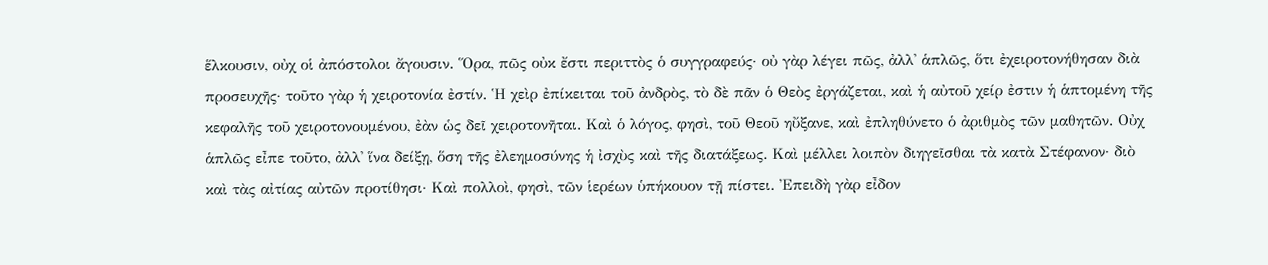ἕλκουσιν, οὐχ οἱ ἀπόστολοι ἄγουσιν. Ὅρα, πῶς οὐκ ἔστι περιττὸς ὁ συγγραφεύς· οὐ γὰρ λέγει πῶς, ἀλλ' ἁπλῶς, ὅτι ἐχειροτονήθησαν διὰ προσευχῆς· τοῦτο γὰρ ἡ χειροτονία ἐστίν. Ἡ χεὶρ ἐπίκειται τοῦ ἀνδρὸς, τὸ δὲ πᾶν ὁ Θεὸς ἐργάζεται, καὶ ἡ αὐτοῦ χείρ ἐστιν ἡ ἁπτοµένη τῆς κεφαλῆς τοῦ χειροτονουµένου, ἐὰν ὡς δεῖ χειροτονῆται. Καὶ ὁ λόγος, φησὶ, τοῦ Θεοῦ ηὔξανε, καὶ ἐπληθύνετο ὁ ἀριθµὸς τῶν µαθητῶν. Οὐχ ἁπλῶς εἶπε τοῦτο, ἀλλ' ἵνα δείξῃ, ὅση τῆς ἐλεηµοσύνης ἡ ἰσχὺς καὶ τῆς διατάξεως. Καὶ µέλλει λοιπὸν διηγεῖσθαι τὰ κατὰ Στέφανον· διὸ καὶ τὰς αἰτίας αὐτῶν προτίθησι· Καὶ πολλοὶ, φησὶ, τῶν ἱερέων ὑπήκουον τῇ πίστει. Ἐπειδὴ γὰρ εἶδον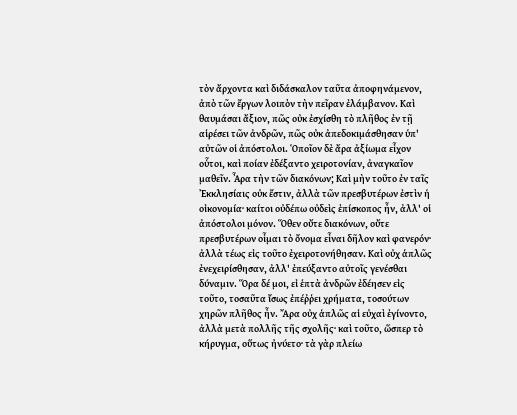τὸν ἄρχοντα καὶ διδάσκαλον ταῦτα ἀποφηνάµενον, ἀπὸ τῶν ἔργων λοιπὸν τὴν πεῖραν ἐλάµβανον. Καὶ θαυµάσαι ἄξιον, πῶς οὐκ ἐσχίσθη τὸ πλῆθος ἐν τῇ αἱρέσει τῶν ἀνδρῶν, πῶς οὐκ ἀπεδοκιµάσθησαν ὑπ' αὐτῶν οἱ ἀπόστολοι. Ὁποῖον δὲ ἄρα ἀξίωµα εἶχον οὗτοι, καὶ ποίαν ἐδέξαντο χειροτονίαν, ἀναγκαῖον µαθεῖν. Ἆρα τὴν τῶν διακόνων; Καὶ µὴν τοῦτο ἐν ταῖς Ἐκκλησίαις οὐκ ἔστιν, ἀλλὰ τῶν πρεσβυτέρων ἐστὶν ἡ οἰκονοµία· καίτοι οὐδέπω οὐδεὶς ἐπίσκοπος ἦν, ἀλλ' οἱ ἀπόστολοι µόνον. Ὅθεν οὔτε διακόνων, οὔτε πρεσβυτέρων οἶµαι τὸ ὄνοµα εἶναι δῆλον καὶ φανερόν· ἀλλὰ τέως εἰς τοῦτο ἐχειροτονήθησαν. Καὶ οὐχ ἁπλῶς ἐνεχειρίσθησαν, ἀλλ' ἐπεύξαντο αὐτοῖς γενέσθαι δύναµιν. Ὅρα δέ µοι, εἰ ἑπτὰ ἀνδρῶν ἐδέησεν εἰς τοῦτο, τοσαῦτα ἴσως ἐπέῤῥει χρήµατα, τοσούτων χηρῶν πλῆθος ἦν. Ἄρα οὐχ ἁπλῶς αἱ εὐχαὶ ἐγίνοντο, ἀλλὰ µετὰ πολλῆς τῆς σχολῆς· καὶ τοῦτο, ὥσπερ τὸ κήρυγµα, οὕτως ἠνύετο· τὰ γὰρ πλείω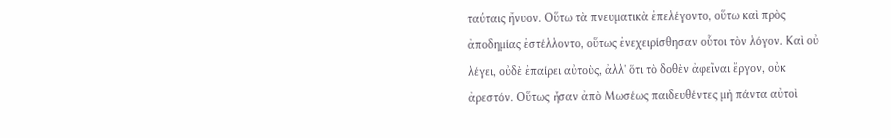ταύταις ἤνυον. Οὕτω τὰ πνευµατικὰ ἐπελέγοντο, οὕτω καὶ πρὸς ἀποδηµίας ἐστέλλοντο, οὕτως ἐνεχειρίσθησαν οὗτοι τὸν λόγον. Καὶ οὐ λέγει, οὐδὲ ἐπαίρει αὐτοὺς, ἀλλ' ὅτι τὸ δοθὲν ἀφεῖναι ἔργον, οὐκ ἀρεστόν. Οὕτως ἦσαν ἀπὸ Μωσέως παιδευθέντες µὴ πάντα αὐτοὶ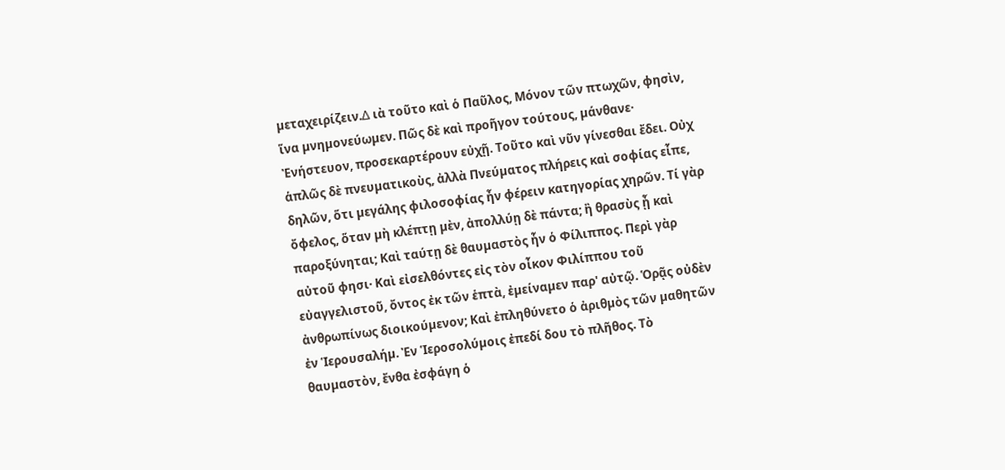µεταχειρίζειν.∆ ιὰ τοῦτο καὶ ὁ Παῦλος, Μόνον τῶν πτωχῶν, φησὶν, ἵνα µνηµονεύωµεν. Πῶς δὲ καὶ προῆγον τούτους, µάνθανε· Ἐνήστευον, προσεκαρτέρουν εὐχῇ. Τοῦτο καὶ νῦν γίνεσθαι ἔδει. Οὐχ ἁπλῶς δὲ πνευµατικοὺς, ἀλλὰ Πνεύµατος πλήρεις καὶ σοφίας εἶπε, δηλῶν, ὅτι µεγάλης φιλοσοφίας ἦν φέρειν κατηγορίας χηρῶν. Τί γὰρ ὄφελος, ὅταν µὴ κλέπτῃ µὲν, ἀπολλύῃ δὲ πάντα; ἢ θρασὺς ᾖ καὶ παροξύνηται; Καὶ ταύτῃ δὲ θαυµαστὸς ἦν ὁ Φίλιππος. Περὶ γὰρ αὐτοῦ φησι· Καὶ εἰσελθόντες εἰς τὸν οἶκον Φιλίππου τοῦ εὐαγγελιστοῦ, ὄντος ἐκ τῶν ἑπτὰ, ἐµείναµεν παρ' αὐτῷ. Ὁρᾷς οὐδὲν ἀνθρωπίνως διοικούµενον; Καὶ ἐπληθύνετο ὁ ἀριθµὸς τῶν µαθητῶν ἐν Ἱερουσαλήµ. Ἐν Ἱεροσολύµοις ἐπεδί δου τὸ πλῆθος. Τὸ θαυµαστὸν, ἔνθα ἐσφάγη ὁ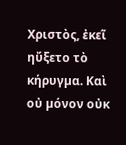Χριστὸς, ἐκεῖ ηὔξετο τὸ κήρυγµα. Καὶ οὐ µόνον οὐκ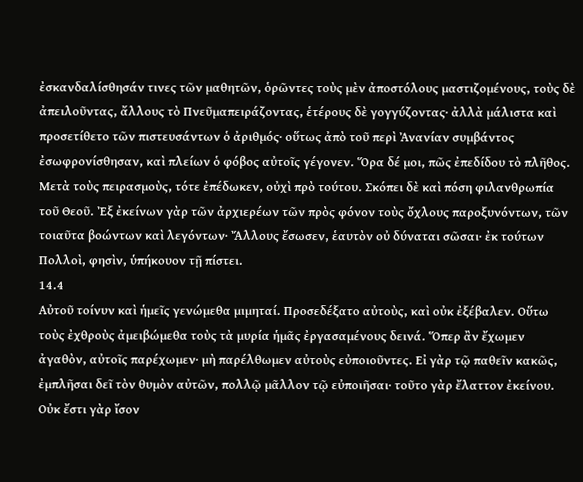ἐσκανδαλίσθησάν τινες τῶν µαθητῶν, ὁρῶντες τοὺς µὲν ἀποστόλους µαστιζοµένους, τοὺς δὲ ἀπειλοῦντας, ἄλλους τὸ Πνεῦµαπειράζοντας, ἑτέρους δὲ γογγύζοντας· ἀλλὰ µάλιστα καὶ προσετίθετο τῶν πιστευσάντων ὁ ἀριθµός· οὕτως ἀπὸ τοῦ περὶ Ἀνανίαν συµβάντος ἐσωφρονίσθησαν, καὶ πλείων ὁ φόβος αὐτοῖς γέγονεν. Ὅρα δέ µοι, πῶς ἐπεδίδου τὸ πλῆθος. Μετὰ τοὺς πειρασµοὺς, τότε ἐπέδωκεν, οὐχὶ πρὸ τούτου. Σκόπει δὲ καὶ πόση φιλανθρωπία τοῦ Θεοῦ. Ἐξ ἐκείνων γὰρ τῶν ἀρχιερέων τῶν πρὸς φόνον τοὺς ὄχλους παροξυνόντων, τῶν τοιαῦτα βοώντων καὶ λεγόντων· Ἄλλους ἔσωσεν, ἑαυτὸν οὐ δύναται σῶσαι· ἐκ τούτων Πολλοὶ, φησὶν, ὑπήκουον τῇ πίστει.
14.4
Αὐτοῦ τοίνυν καὶ ἡµεῖς γενώµεθα µιµηταί. Προσεδέξατο αὐτοὺς, καὶ οὐκ ἐξέβαλεν. Οὕτω τοὺς ἐχθροὺς ἀµειβώµεθα τοὺς τὰ µυρία ἡµᾶς ἐργασαµένους δεινά. Ὅπερ ἂν ἔχωµεν ἀγαθὸν, αὐτοῖς παρέχωµεν· µὴ παρέλθωµεν αὐτοὺς εὐποιοῦντες. Εἰ γὰρ τῷ παθεῖν κακῶς, ἐµπλῆσαι δεῖ τὸν θυµὸν αὐτῶν, πολλῷ µᾶλλον τῷ εὐποιῆσαι· τοῦτο γὰρ ἔλαττον ἐκείνου. Οὐκ ἔστι γὰρ ἴσον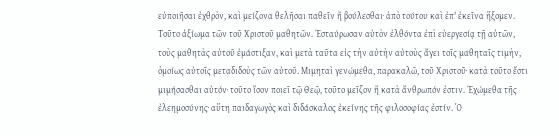εὐποιῆσαι ἐχθρὸν, καὶ µείζονα θελῆσαι παθεῖν ἢ βούλεσθαι· ἀπὸ τούτου καὶ ἐπ' ἐκεῖνα ἥξοµεν. Τοῦτο ἀξίωµα τῶν τοῦ Χριστοῦ µαθητῶν. Ἐσταύρωσαν αὐτὸν ἐλθόντα ἐπὶ εὐεργεσίᾳ τῇ αὐτῶν, τοὺς µαθητὰς αὐτοῦ ἐµάστιξαν, καὶ µετὰ ταῦτα εἰς τὴν αὐτὴν αὐτοὺς ἄγει τοῖς µαθηταῖς τιµὴν, ὁµοίως αὐτοῖς µεταδιδοὺς τῶν αὐτοῦ. Μιµηταὶ γενώµεθα, παρακαλῶ, τοῦ Χριστοῦ· κατὰ τοῦτο ἔστι µιµήσασθαι αὐτόν· τοῦτο ἴσον ποιεῖ τῷ Θεῷ, τοῦτο µεῖζον ἢ κατὰ ἄνθρωπόν ἐστιν. Ἐχώµεθα τῆς ἐλεηµοσύνης· αὕτη παιδαγωγὸς καὶ διδάσκαλος ἐκείνης τῆς φιλοσοφίας ἐστίν. Ὁ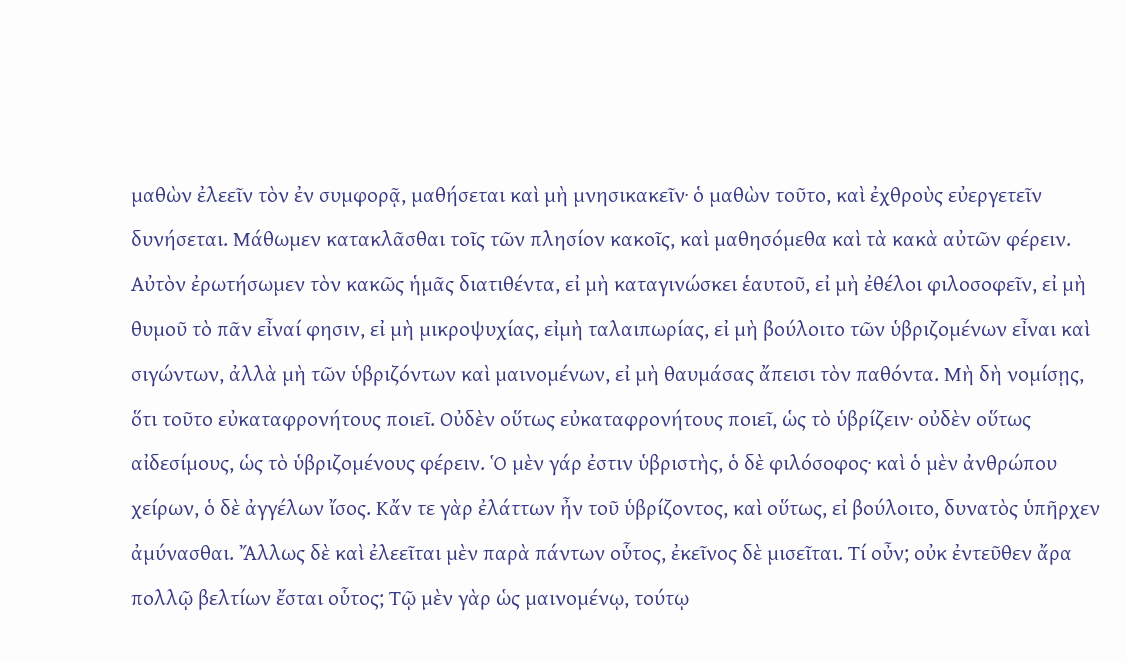µαθὼν ἐλεεῖν τὸν ἐν συµφορᾷ, µαθήσεται καὶ µὴ µνησικακεῖν· ὁ µαθὼν τοῦτο, καὶ ἐχθροὺς εὐεργετεῖν δυνήσεται. Μάθωµεν κατακλᾶσθαι τοῖς τῶν πλησίον κακοῖς, καὶ µαθησόµεθα καὶ τὰ κακὰ αὐτῶν φέρειν. Αὐτὸν ἐρωτήσωµεν τὸν κακῶς ἡµᾶς διατιθέντα, εἰ µὴ καταγινώσκει ἑαυτοῦ, εἰ µὴ ἐθέλοι φιλοσοφεῖν, εἰ µὴ θυµοῦ τὸ πᾶν εἶναί φησιν, εἰ µὴ µικροψυχίας, εἰµὴ ταλαιπωρίας, εἰ µὴ βούλοιτο τῶν ὑβριζοµένων εἶναι καὶ σιγώντων, ἀλλὰ µὴ τῶν ὑβριζόντων καὶ µαινοµένων, εἰ µὴ θαυµάσας ἄπεισι τὸν παθόντα. Μὴ δὴ νοµίσῃς, ὅτι τοῦτο εὐκαταφρονήτους ποιεῖ. Οὐδὲν οὕτως εὐκαταφρονήτους ποιεῖ, ὡς τὸ ὑβρίζειν· οὐδὲν οὕτως αἰδεσίµους, ὡς τὸ ὑβριζοµένους φέρειν. Ὁ µὲν γάρ ἐστιν ὑβριστὴς, ὁ δὲ φιλόσοφος· καὶ ὁ µὲν ἀνθρώπου χείρων, ὁ δὲ ἀγγέλων ἴσος. Κἄν τε γὰρ ἐλάττων ἦν τοῦ ὑβρίζοντος, καὶ οὕτως, εἰ βούλοιτο, δυνατὸς ὑπῆρχεν ἀµύνασθαι. Ἄλλως δὲ καὶ ἐλεεῖται µὲν παρὰ πάντων οὗτος, ἐκεῖνος δὲ µισεῖται. Τί οὖν; οὐκ ἐντεῦθεν ἄρα πολλῷ βελτίων ἔσται οὗτος; Τῷ µὲν γὰρ ὡς µαινοµένῳ, τούτῳ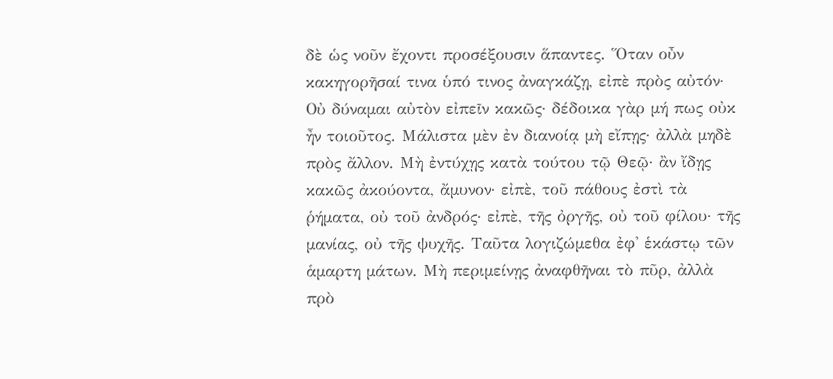δὲ ὡς νοῦν ἔχοντι προσέξουσιν ἅπαντες. Ὅταν οὖν κακηγορῆσαί τινα ὑπό τινος ἀναγκάζῃ, εἰπὲ πρὸς αὐτόν· Οὐ δύναµαι αὐτὸν εἰπεῖν κακῶς· δέδοικα γὰρ µή πως οὐκ ἦν τοιοῦτος. Μάλιστα µὲν ἐν διανοίᾳ µὴ εἴπῃς· ἀλλὰ µηδὲ πρὸς ἄλλον. Μὴ ἐντύχῃς κατὰ τούτου τῷ Θεῷ· ἂν ἴδῃς κακῶς ἀκούοντα, ἄµυνον· εἰπὲ, τοῦ πάθους ἐστὶ τὰ ῥήµατα, οὐ τοῦ ἀνδρός· εἰπὲ, τῆς ὀργῆς, οὐ τοῦ φίλου· τῆς µανίας, οὐ τῆς ψυχῆς. Ταῦτα λογιζώµεθα ἐφ' ἑκάστῳ τῶν ἁµαρτη µάτων. Μὴ περιµείνῃς ἀναφθῆναι τὸ πῦρ, ἀλλὰ πρὸ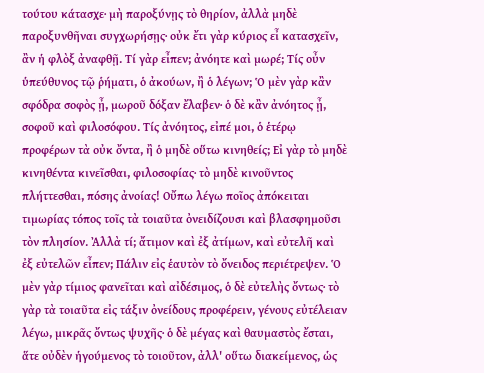τούτου κάτασχε· µὴ παροξύνῃς τὸ θηρίον, ἀλλὰ µηδὲ παροξυνθῆναι συγχωρήσῃς· οὐκ ἔτι γὰρ κύριος εἶ κατασχεῖν, ἂν ἡ φλὸξ ἀναφθῇ. Τί γὰρ εἶπεν; ἀνόητε καὶ µωρέ; Τίς οὖν ὑπεύθυνος τῷ ῥήµατι, ὁ ἀκούων, ἢ ὁ λέγων; Ὁ µὲν γὰρ κἂν σφόδρα σοφὸς ᾖ, µωροῦ δόξαν ἔλαβεν· ὁ δὲ κἂν ἀνόητος ᾖ, σοφοῦ καὶ φιλοσόφου. Τίς ἀνόητος, εἰπέ µοι, ὁ ἑτέρῳ προφέρων τὰ οὐκ ὄντα, ἢ ὁ µηδὲ οὕτω κινηθείς; Εἰ γὰρ τὸ µηδὲ κινηθέντα κινεῖσθαι, φιλοσοφίας· τὸ µηδὲ κινοῦντος πλήττεσθαι, πόσης ἀνοίας! Οὔπω λέγω ποῖος ἀπόκειται τιµωρίας τόπος τοῖς τὰ τοιαῦτα ὀνειδίζουσι καὶ βλασφηµοῦσι τὸν πλησίον. Ἀλλὰ τί; ἄτιµον καὶ ἐξ ἀτίµων, καὶ εὐτελῆ καὶ ἐξ εὐτελῶν εἶπεν; Πάλιν εἰς ἑαυτὸν τὸ ὄνειδος περιέτρεψεν. Ὁ µὲν γὰρ τίµιος φανεῖται καὶ αἰδέσιµος, ὁ δὲ εὐτελὴς ὄντως· τὸ γὰρ τὰ τοιαῦτα εἰς τάξιν ὀνείδους προφέρειν, γένους εὐτέλειαν λέγω, µικρᾶς ὄντως ψυχῆς· ὁ δὲ µέγας καὶ θαυµαστὸς ἔσται, ἅτε οὐδὲν ἡγούµενος τὸ τοιοῦτον, ἀλλ' οὕτω διακείµενος, ὡς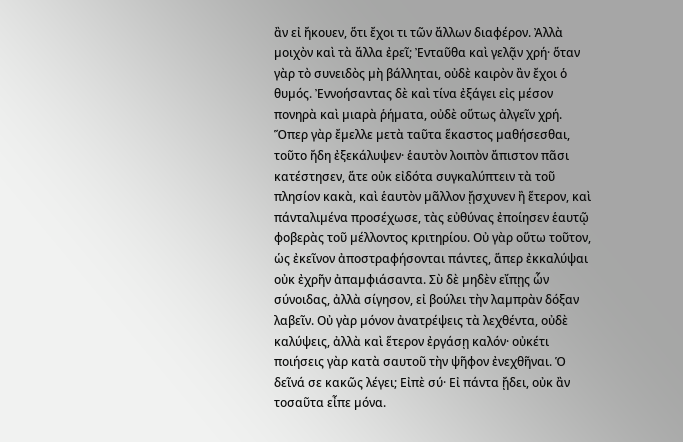ἂν εἰ ἤκουεν, ὅτι ἔχοι τι τῶν ἄλλων διαφέρον. Ἀλλὰ µοιχὸν καὶ τὰ ἄλλα ἐρεῖ; Ἐνταῦθα καὶ γελᾷν χρή· ὅταν γὰρ τὸ συνειδὸς µὴ βάλληται, οὐδὲ καιρὸν ἂν ἔχοι ὁ θυµός. Ἐννοήσαντας δὲ καὶ τίνα ἐξάγει εἰς µέσον πονηρὰ καὶ µιαρὰ ῥήµατα, οὐδὲ οὕτως ἀλγεῖν χρή. Ὅπερ γὰρ ἔµελλε µετὰ ταῦτα ἕκαστος µαθήσεσθαι, τοῦτο ἤδη ἐξεκάλυψεν· ἑαυτὸν λοιπὸν ἄπιστον πᾶσι κατέστησεν, ἅτε οὐκ εἰδότα συγκαλύπτειν τὰ τοῦ πλησίον κακὰ, καὶ ἑαυτὸν µᾶλλον ᾔσχυνεν ἢ ἕτερον, καὶ πάνταλιµένα προσέχωσε, τὰς εὐθύνας ἐποίησεν ἑαυτῷ φοβερὰς τοῦ µέλλοντος κριτηρίου. Οὐ γὰρ οὕτω τοῦτον, ὡς ἐκεῖνον ἀποστραφήσονται πάντες, ἅπερ ἐκκαλύψαι οὐκ ἐχρῆν ἀπαµφιάσαντα. Σὺ δὲ µηδὲν εἴπῃς ὧν σύνοιδας, ἀλλὰ σίγησον, εἰ βούλει τὴν λαµπρὰν δόξαν λαβεῖν. Οὐ γὰρ µόνον ἀνατρέψεις τὰ λεχθέντα, οὐδὲ καλύψεις, ἀλλὰ καὶ ἕτερον ἐργάσῃ καλόν· οὐκέτι ποιήσεις γὰρ κατὰ σαυτοῦ τὴν ψῆφον ἐνεχθῆναι. Ὁ δεῖνά σε κακῶς λέγει; Εἰπὲ σύ· Εἰ πάντα ᾔδει, οὐκ ἂν τοσαῦτα εἶπε µόνα.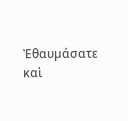Ἐθαυµάσατε καὶ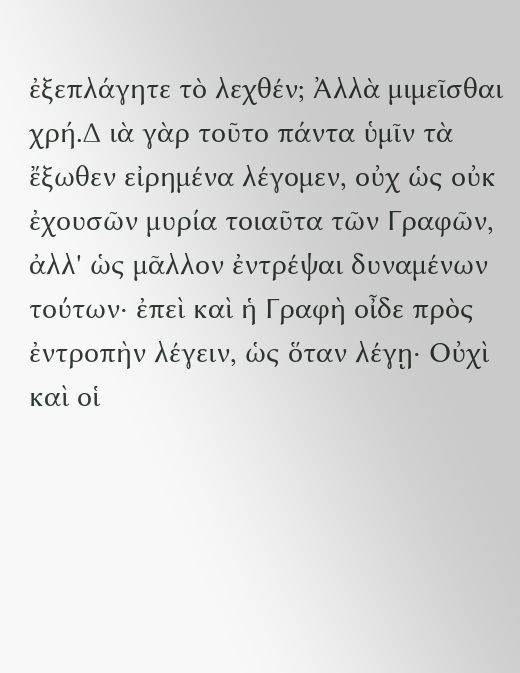ἐξεπλάγητε τὸ λεχθέν; Ἀλλὰ µιµεῖσθαι χρή.∆ ιὰ γὰρ τοῦτο πάντα ὑµῖν τὰ ἔξωθεν εἰρηµένα λέγοµεν, οὐχ ὡς οὐκ ἐχουσῶν µυρία τοιαῦτα τῶν Γραφῶν, ἀλλ' ὡς µᾶλλον ἐντρέψαι δυναµένων τούτων· ἐπεὶ καὶ ἡ Γραφὴ οἶδε πρὸς ἐντροπὴν λέγειν, ὡς ὅταν λέγῃ· Οὐχὶ καὶ οἱ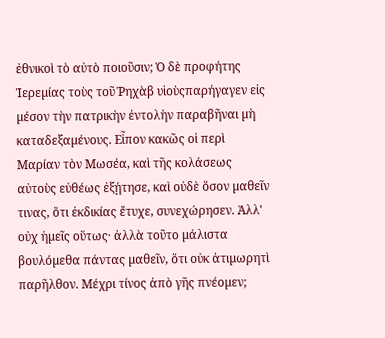ἐθνικοὶ τὸ αὐτὸ ποιοῦσιν; Ὁ δὲ προφήτης Ἱερεµίας τοὺς τοῦ Ῥηχὰβ υἱοὺςπαρήγαγεν εἰς µέσον τὴν πατρικὴν ἐντολὴν παραβῆναι µὴ καταδεξαµένους. Εἶπον κακῶς οἱ περὶ Μαρίαν τὸν Μωσέα, καὶ τῆς κολάσεως αὐτοὺς εὐθέως ἐξῄτησε, καὶ οὐδὲ ὅσον µαθεῖν τινας, ὅτι ἐκδικίας ἔτυχε, συνεχώρησεν. Ἀλλ' οὐχ ἡµεῖς οὕτως· ἀλλὰ τοῦτο µάλιστα βουλόµεθα πάντας µαθεῖν, ὅτι οὐκ ἀτιµωρητὶ παρῆλθον. Μέχρι τίνος ἀπὸ γῆς πνέοµεν;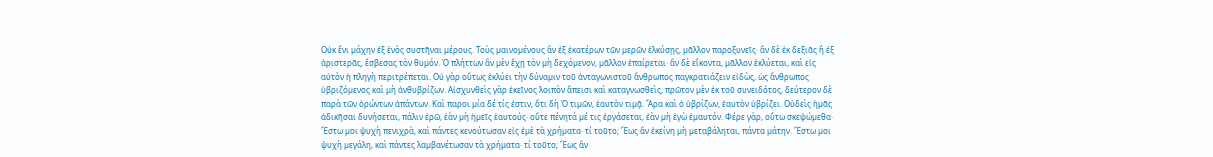Οὐκ ἔνι µάχην ἐξ ἑνὸς συστῆναι µέρους. Τοὺς µαινοµένους ἂν ἐξ ἑκατέρων τῶν µερῶν ἑλκύσῃς, µᾶλλον παροξυνεῖς· ἂν δὲ ἐκ δεξιᾶς ἢ ἐξ ἀριστερᾶς, ἔσβεσας τὸν θυµόν. Ὁ πλήττων ἂν µὲν ἔχῃ τὸν µὴ δεχόµενον, µᾶλλον ἐπαίρεται· ἂν δὲ εἴκοντα, µᾶλλον ἐκλύεται, καὶ εἰς αὐτὸν ἡ πληγὴ περιτρέπεται. Οὐ γὰρ οὕτως ἐκλύει τὴν δύναµιν τοῦ ἀνταγωνιστοῦ ἄνθρωπος παγκρατιάζειν εἰδὼς, ὡς ἄνθρωπος ὑβριζόµενος καὶ µὴ ἀνθυβρίζων. Αἰσχυνθεὶς γὰρ ἐκεῖνος λοιπὸν ἄπεισι καὶ καταγνωσθεὶς, πρῶτον µὲν ἐκ τοῦ συνειδότος, δεύτερον δὲ παρὰ τῶν ὁρώντων ἁπάντων. Καὶ παροι µία δέ τίς ἐστιν, ὅτι δὴ Ὁ τιµῶν, ἑαυτὸν τιµᾷ. Ἄρα καὶ ὁ ὑβρίζων, ἑαυτὸν ὑβρίζει. Οὐδεὶς ἡµᾶς ἀδικῆσαι δυνήσεται, πάλιν ἐρῶ, ἐὰν µὴ ἡµεῖς ἑαυτούς· οὔτε πένητά µέ τις ἐργάσεται, ἐὰν µὴ ἐγὼ ἐµαυτόν. Φέρε γὰρ, οὕτω σκεψώµεθα· Ἔστω µοι ψυχὴ πενιχρὰ, καὶ πάντες κενούτωσαν εἰς ἐµὲ τὰ χρήµατα· τί τοῦτο; Ἕως ἂν ἐκείνη µὴ µεταβάληται, πάντα µάτην. Ἔστω µοι ψυχὴ µεγάλη, καὶ πάντες λαµβανέτωσαν τὰ χρήµατα· τί τοῦτο; Ἕως ἂν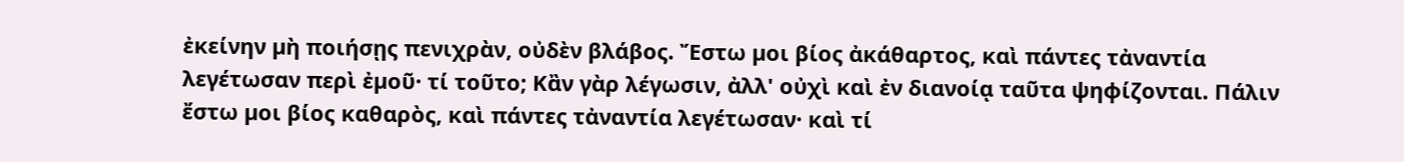ἐκείνην µὴ ποιήσῃς πενιχρὰν, οὐδὲν βλάβος. Ἔστω µοι βίος ἀκάθαρτος, καὶ πάντες τἀναντία λεγέτωσαν περὶ ἐµοῦ· τί τοῦτο; Κἂν γὰρ λέγωσιν, ἀλλ' οὐχὶ καὶ ἐν διανοίᾳ ταῦτα ψηφίζονται. Πάλιν ἔστω µοι βίος καθαρὸς, καὶ πάντες τἀναντία λεγέτωσαν· καὶ τί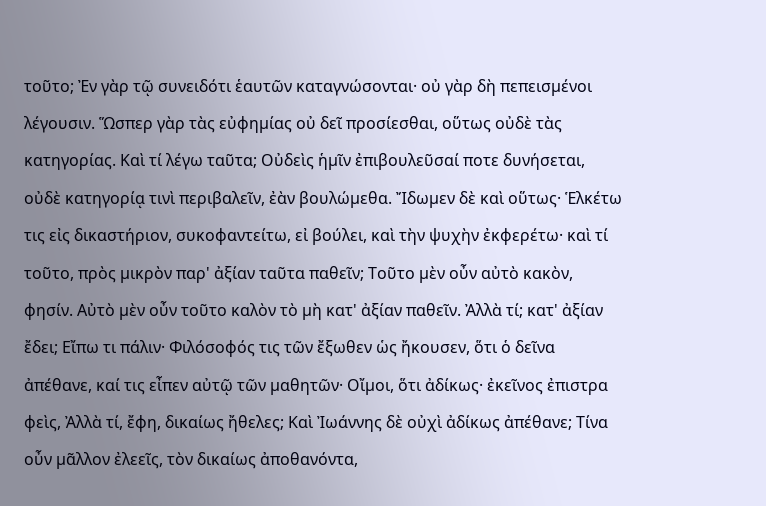τοῦτο; Ἐν γὰρ τῷ συνειδότι ἑαυτῶν καταγνώσονται· οὐ γὰρ δὴ πεπεισµένοι λέγουσιν. Ὥσπερ γὰρ τὰς εὐφηµίας οὐ δεῖ προσίεσθαι, οὕτως οὐδὲ τὰς κατηγορίας. Καὶ τί λέγω ταῦτα; Οὐδεὶς ἡµῖν ἐπιβουλεῦσαί ποτε δυνήσεται, οὐδὲ κατηγορίᾳ τινὶ περιβαλεῖν, ἐὰν βουλώµεθα. Ἴδωµεν δὲ καὶ οὕτως· Ἑλκέτω τις εἰς δικαστήριον, συκοφαντείτω, εἰ βούλει, καὶ τὴν ψυχὴν ἐκφερέτω· καὶ τί τοῦτο, πρὸς µικρὸν παρ' ἀξίαν ταῦτα παθεῖν; Τοῦτο µὲν οὖν αὐτὸ κακὸν, φησίν. Αὐτὸ µὲν οὖν τοῦτο καλὸν τὸ µὴ κατ' ἀξίαν παθεῖν. Ἀλλὰ τί; κατ' ἀξίαν ἔδει; Εἴπω τι πάλιν· Φιλόσοφός τις τῶν ἔξωθεν ὡς ἤκουσεν, ὅτι ὁ δεῖνα ἀπέθανε, καί τις εἶπεν αὐτῷ τῶν µαθητῶν· Οἴµοι, ὅτι ἀδίκως· ἐκεῖνος ἐπιστρα φεὶς, Ἀλλὰ τί, ἔφη, δικαίως ἤθελες; Καὶ Ἰωάννης δὲ οὐχὶ ἀδίκως ἀπέθανε; Τίνα οὖν µᾶλλον ἐλεεῖς, τὸν δικαίως ἀποθανόντα,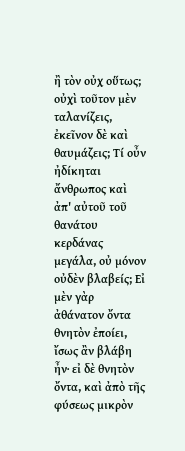ἢ τὸν οὐχ οὕτως; οὐχὶ τοῦτον µὲν ταλανίζεις, ἐκεῖνον δὲ καὶ θαυµάζεις; Τί οὖν ἠδίκηται ἄνθρωπος καὶ ἀπ' αὐτοῦ τοῦ θανάτου κερδάνας µεγάλα, οὐ µόνον οὐδὲν βλαβείς; Εἰ µὲν γὰρ ἀθάνατον ὄντα θνητὸν ἐποίει, ἴσως ἂν βλάβη ἦν· εἰ δὲ θνητὸν ὄντα, καὶ ἀπὸ τῆς φύσεως µικρὸν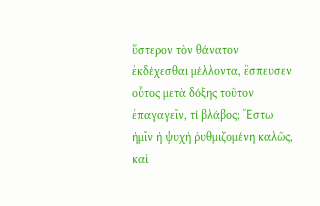ὕστερον τὸν θάνατον ἐκδέχεσθαι µέλλοντα, ἔσπευσεν οὗτος µετὰ δόξης τοῦτον ἐπαγαγεῖν, τί βλάβος; Ἔστω ἡµῖν ἡ ψυχὴ ῥυθµιζοµένη καλῶς, καὶ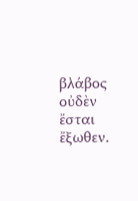βλάβος οὐδὲν ἔσται ἔξωθεν.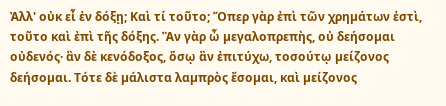Ἀλλ' οὐκ εἶ ἐν δόξῃ; Καὶ τί τοῦτο; Ὅπερ γὰρ ἐπὶ τῶν χρηµάτων ἐστὶ, τοῦτο καὶ ἐπὶ τῆς δόξης. Ἂν γὰρ ὦ µεγαλοπρεπὴς, οὐ δεήσοµαι οὐδενός· ἂν δὲ κενόδοξος, ὅσῳ ἂν ἐπιτύχω, τοσούτῳ µείζονος δεήσοµαι. Τότε δὲ µάλιστα λαµπρὸς ἔσοµαι, καὶ µείζονος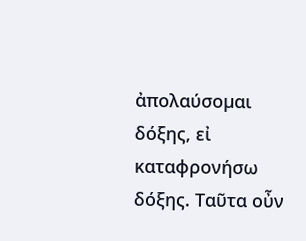ἀπολαύσοµαι δόξης, εἰ καταφρονήσω δόξης. Ταῦτα οὖν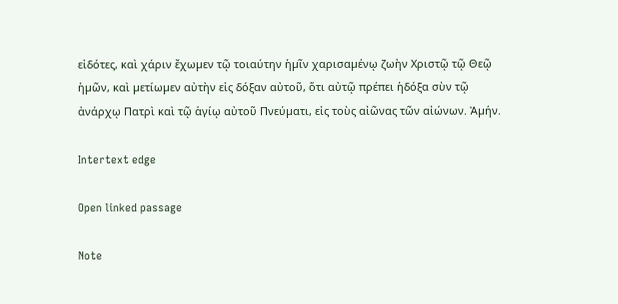εἰδότες, καὶ χάριν ἔχωµεν τῷ τοιαύτην ἡµῖν χαρισαµένῳ ζωὴν Χριστῷ τῷ Θεῷ ἡµῶν, καὶ µετίωµεν αὐτὴν εἰς δόξαν αὐτοῦ, ὅτι αὐτῷ πρέπει ἡδόξα σὺν τῷ ἀνάρχῳ Πατρὶ καὶ τῷ ἁγίῳ αὐτοῦ Πνεύµατι, εἰς τοὺς αἰῶνας τῶν αἰώνων. Ἀµήν.

Intertext edge

Open linked passage

Note